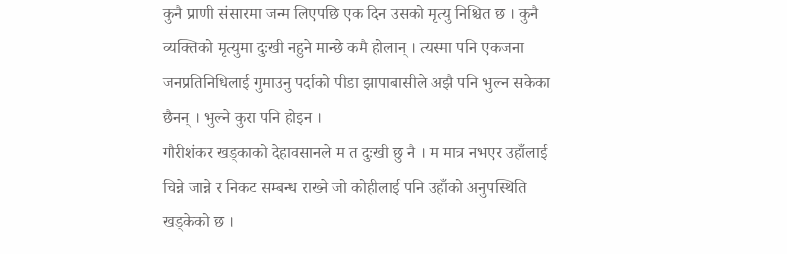कुनै प्राणी संसारमा जन्म लिएपछि एक दिन उसको मृत्यु निश्चित छ । कुनै व्यक्तिको मृत्युमा दुःखी नहुने मान्छे कमै होलान् । त्यस्मा पनि एकजना जनप्रतिनिधिलाई गुमाउनु पर्दाको पीडा झापाबासीले अझै पनि भुल्न सकेका छैनन् । भुल्ने कुरा पनि होइन ।
गौरीशंकर खड्काको देहावसानले म त दुःखी छु नै । म मात्र नभएर उहाँलाई चिन्ने जान्ने र निकट सम्बन्ध राख्ने जो कोहीलाई पनि उहाँको अनुपस्थिति खड्केको छ ।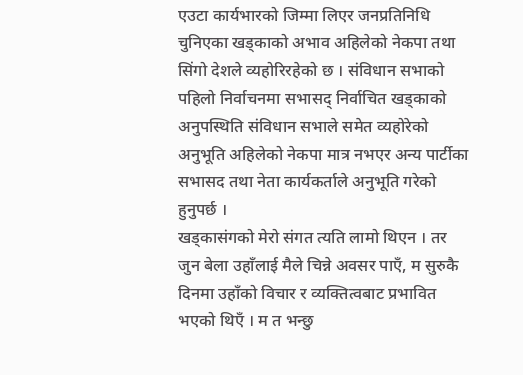एउटा कार्यभारको जिम्मा लिएर जनप्रतिनिधि चुनिएका खड्काको अभाव अहिलेको नेकपा तथा सिंगो देशले व्यहोरिरहेको छ । संविधान सभाको पहिलो निर्वाचनमा सभासद् निर्वाचित खड्काको अनुपस्थिति संविधान सभाले समेत व्यहोरेको अनुभूति अहिलेको नेकपा मात्र नभएर अन्य पार्टीका सभासद तथा नेता कार्यकर्ताले अनुभूति गरेको हुनुपर्छ ।
खड्कासंगको मेरो संगत त्यति लामो थिएन । तर जुन बेला उहाँलाई मैले चिन्ने अवसर पाएँ, म सुरुकै दिनमा उहाँको विचार र व्यक्तित्वबाट प्रभावित भएको थिएँ । म त भन्छु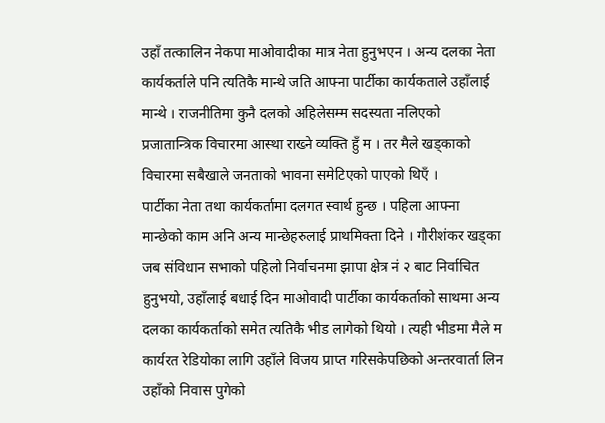उहाँ तत्कालिन नेकपा माओवादीका मात्र नेता हुनुभएन । अन्य दलका नेता कार्यकर्ताले पनि त्यतिकै मान्थे जति आफ्ना पार्टीका कार्यकताले उहाँलाई मान्थे । राजनीतिमा कुनै दलको अहिलेसम्म सदस्यता नलिएको प्रजातान्त्रिक विचारमा आस्था राख्ने व्यक्ति हुँ म । तर मैले खड्काको विचारमा सबैखाले जनताको भावना समेटिएको पाएको थिएँ ।
पार्टीका नेता तथा कार्यकर्तामा दलगत स्वार्थ हुन्छ । पहिला आफ्ना मान्छेको काम अनि अन्य मान्छेहरुलाई प्राथमिक्ता दिने । गौरीशंकर खड्का जब संविधान सभाको पहिलो निर्वाचनमा झापा क्षेत्र नं २ बाट निर्वाचित हुनुभयो, उहाँलाई बधाई दिन माओवादी पार्टीका कार्यकर्ताको साथमा अन्य दलका कार्यकर्ताको समेत त्यतिकै भीड लागेको थियो । त्यही भीडमा मैले म कार्यरत रेडियोका लागि उहाँले विजय प्राप्त गरिसकेपछिको अन्तरवार्ता लिन उहाँको निवास पुगेको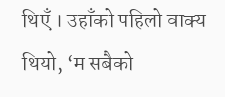थिएँ । उहाँको पहिलो वाक्य थियो, ‘म सबैको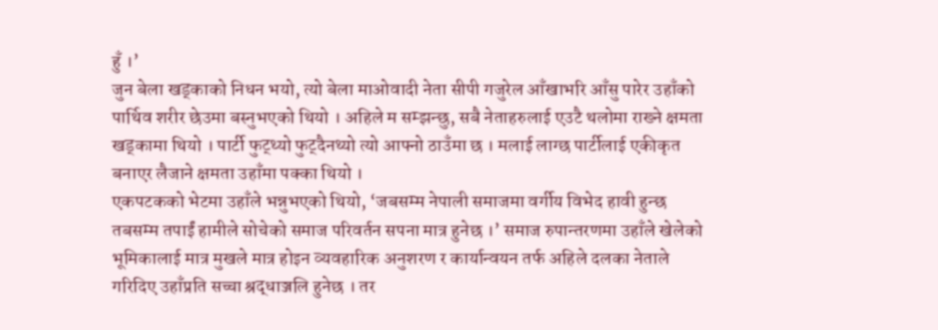हुँ ।’
जुन बेला खड्काको निधन भयो, त्यो बेला माओवादी नेता सीपी गजुरेल आँखाभरि आँसु पारेर उहाँको पार्थिव शरीर छेउमा बस्नुभएको थियो । अहिले म सम्झन्छु, सबै नेताहरुलाई एउटै थलोमा राख्ने क्षमता खड्कामा थियो । पार्टी फुट्थ्यो फुट्दैनथ्यो त्यो आफ्नो ठाउँमा छ । मलाई लाग्छ पार्टीलाई एकीकृत बनाएर लैजाने क्षमता उहाँमा पक्का थियो ।
एकपटकको भेटमा उहाँले भन्नुभएको थियो, ‘जबसम्म नेपाली समाजमा वर्गीय विभेद हावी हुन्छ तबसम्म तपाईं हामीले सोचेको समाज परिवर्तन सपना मात्र हुनेछ ।’ समाज रुपान्तरणमा उहाँले खेलेको भूमिकालाई मात्र मुखले मात्र होइन व्यवहारिक अनुशरण र कार्यान्वयन तर्फ अहिले दलका नेताले गरिदिए उहाँप्रति सच्चा श्रद्धाञ्जलि हुनेछ । तर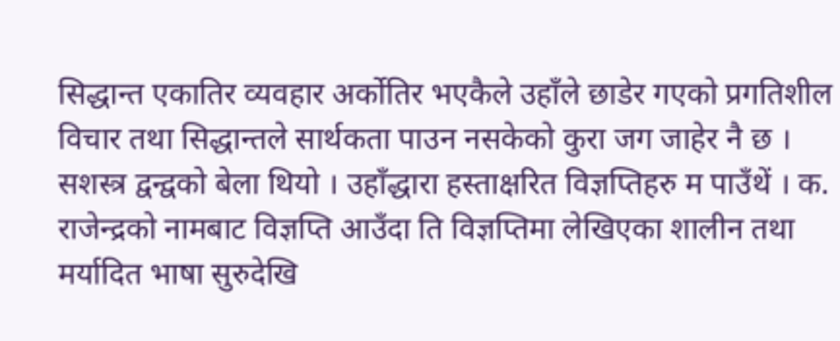सिद्धान्त एकातिर व्यवहार अर्कोतिर भएकैले उहाँले छाडेर गएको प्रगतिशील विचार तथा सिद्धान्तले सार्थकता पाउन नसकेको कुरा जग जाहेर नै छ ।
सशस्त्र द्वन्द्वको बेला थियो । उहाँद्धारा हस्ताक्षरित विज्ञप्तिहरु म पाउँथें । क. राजेन्द्रको नामबाट विज्ञप्ति आउँदा ति विज्ञप्तिमा लेखिएका शालीन तथा मर्यादित भाषा सुरुदेखि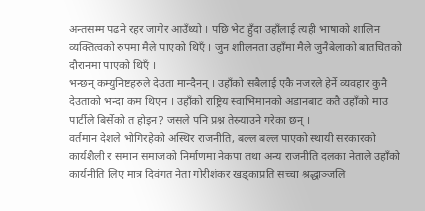अन्तसम्म पढने रहर जागेर आउँथ्यो । पछि भेट हुँदा उहाँलाई त्यही भाषाको शालिन व्यक्तित्वको रुपमा मैले पाएको थिएँ । जुन शाीलनता उहाँमा मैले जुनैबेलाको बातचितको दौरानमा पाएको थिएँ ।
भन्छन् कम्युनिष्टहरुले देउता मान्दैनन् । उहाँको सबैलाई एकै नजरले हेर्ने व्यवहार कुनै देउताको भन्दा कम थिएन । उहाँको राष्ट्रिय स्वाभिमानको अडानबाट कतै उहाँको माउ पार्टीले बिर्सेको त होइन? जसले पनि प्रश्न तेस्र्याउने गरेका छन् ।
वर्तमान देशले भोगिरहेको अस्थिर राजनीति, बल्ल बल्ल पाएको स्थायी सरकारको कार्यशैली र समान समाजको निर्माणमा नेकपा तथा अन्य राजनीति दलका नेताले उहाँको कार्यनीति लिए मात्र दिवंगत नेता गोरीशंकर खड्काप्रति सच्चा श्रद्धाञ्जलि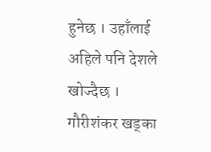हुनेछ । उहाँलाई अहिले पनि देशले खोज्दैछ ।
गौरीशंकर खड्का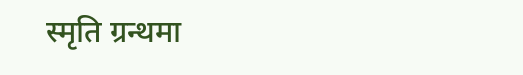स्मृति ग्रन्थमा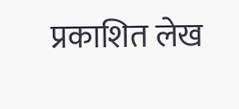प्रकाशित लेख